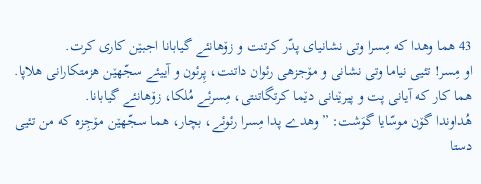43 هما وهدا که مِسرا وتی نشانیای پدّر کرتنت و زۆهانئے گیابانا اجبێن کاری کرت.
او مِسر! تئیی نیاما وتی نشانی و مۆجزهی رئوان داتنت، پِرئون و آییئے سجّهێن هزمتکارانی هلاپا.
هما کار که آیانی پت و پیرێنانی دێما کرتگاتنتی، مِسرئے مُلکا، زۆهانئے گیابانا.
هُداوندا گۆن موسّایا گوَشت: ”وهدے پدا مِسرا رئوئے، بچار، هما سجّهێن مۆجِزه که من تئیی دستا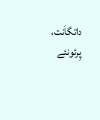داتگاَنت، پِرئونئے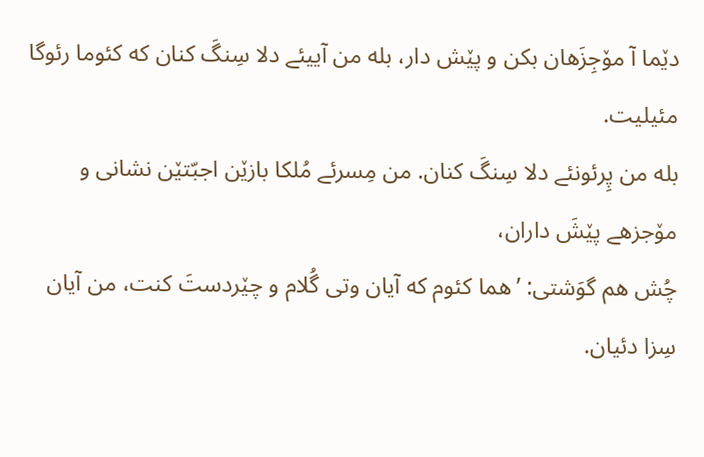دێما آ مۆجِزَهان بکن و پێش دار، بله من آییئے دلا سِنگَ کنان که کئوما رئوگا مئیلیت.
بله من پِرئونئے دلا سِنگَ کنان. من مِسرئے مُلکا بازێن اجبّتێن نشانی و مۆجزهے پێشَ داران،
چُش هم گوَشتی: ’هما کئوم که آیان وتی گُلام و چێردستَ کنت، من آیان سِزا دئیان.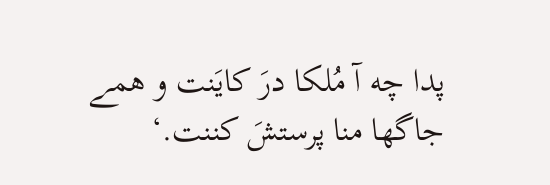پدا چه آ مُلکا درَ کایَنت و همے جاگها منا پرستشَ کننت.‘